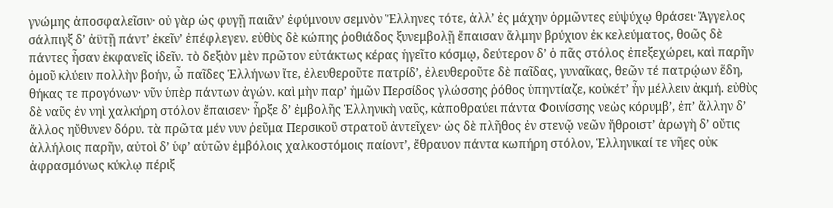γνώμης ἀποσφαλεῖσιν· οὐ γὰρ ὡς φυγῇ παιᾶνʼ ἐφύμνουν σεμνὸν Ἕλληνες τότε, ἀλλʼ ἐς μάχην ὁρμῶντες εὐψύχῳ θράσει· Ἄγγελος σάλπιγξ δʼ ἀϋτῇ πάντʼ ἐκεῖνʼ ἐπέφλεγεν. εὐθὺς δὲ κώπης ῥοθιάδος ξυνεμβολῇ ἔπαισαν ἅλμην βρύχιον ἐκ κελεύματος, θοῶς δὲ πάντες ἦσαν ἐκφανεῖς ἰδεῖν. τὸ δεξιὸν μὲν πρῶτον εὐτάκτως κέρας ἡγεῖτο κόσμῳ, δεύτερον δʼ ὁ πᾶς στόλος ἐπεξεχώρει, καὶ παρῆν ὁμοῦ κλύειν πολλὴν βοήν, ὦ παῖδες Ἑλλήνων ἴτε, ἐλευθεροῦτε πατρίδʼ, ἐλευθεροῦτε δὲ παῖδας, γυναῖκας, θεῶν τέ πατρῴων ἕδη, θήκας τε προγόνων· νῦν ὑπὲρ πάντων ἀγών. καὶ μὴν παρʼ ἡμῶν Περσίδος γλώσσης ῥόθος ὑπηντίαζε, κοὐκέτʼ ἦν μέλλειν ἀκμή. εὐθὺς δὲ ναῦς ἐν νηὶ χαλκήρη στόλον ἔπαισεν· ἦρξε δʼ ἐμβολῆς Ἑλληνικὴ ναῦς, κἀποθραύει πάντα Φοινίσσης νεὼς κόρυμβʼ, ἐπʼ ἄλλην δʼ ἄλλος ηὔθυνεν δόρυ. τὰ πρῶτα μέν νυν ῥεῦμα Περσικοῦ στρατοῦ ἀντεῖχεν· ὡς δὲ πλῆθος ἐν στενῷ νεῶν ἤθροιστʼ ἀρωγὴ δʼ οὔτις ἀλλήλοις παρῆν, αὐτοὶ δʼ ὑφʼ αὑτῶν ἐμβόλοις χαλκοστόμοις παίοντʼ, ἔθραυον πάντα κωπήρη στόλον, Ἑλληνικαί τε νῆες οὐκ ἀφρασμόνως κύκλῳ πέριξ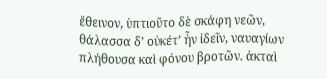ἔθεινον, ὑπτιοῦτο δὲ σκάφη νεῶν, θάλασσα δʼ οὐκέτʼ ἦν ἰδεῖν, ναυαγίων πλήθουσα καὶ φόνου βροτῶν. ἀκταὶ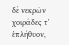δὲ νεκρῶν χοιράδες τʼ ἐπλήθυον,